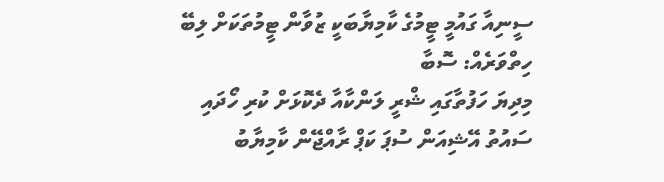ސީނިއާ ގައުމީ ޓީމުގެ ކާމިޔާބަކީ ޒުވާން ޓީމުތަކަށް ލިބޭ ހިތްވަރެއް: ސޮބާ
މިދިޔަ ހަފުތާގައި ޝްރީ ލަންކާއާ ދެކޮޅަށް ކުރި ހޯދައި ސައުތު އޭޝިއަން ސުޕަ ކަޕް ރާއްޖޭން ކާމިޔާބު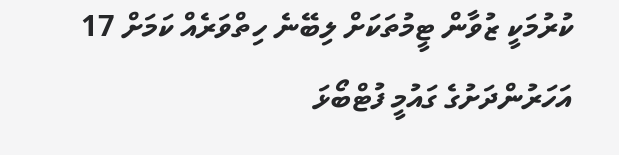ކުރުމަކީ ޒުވާން ޓީމުތަކަށް ލިބޭނެ ހިތްވަރެއް ކަމަށް 17 އަހަރުންދަށުގެ ގައުމީ ފުޓްބޯޅަ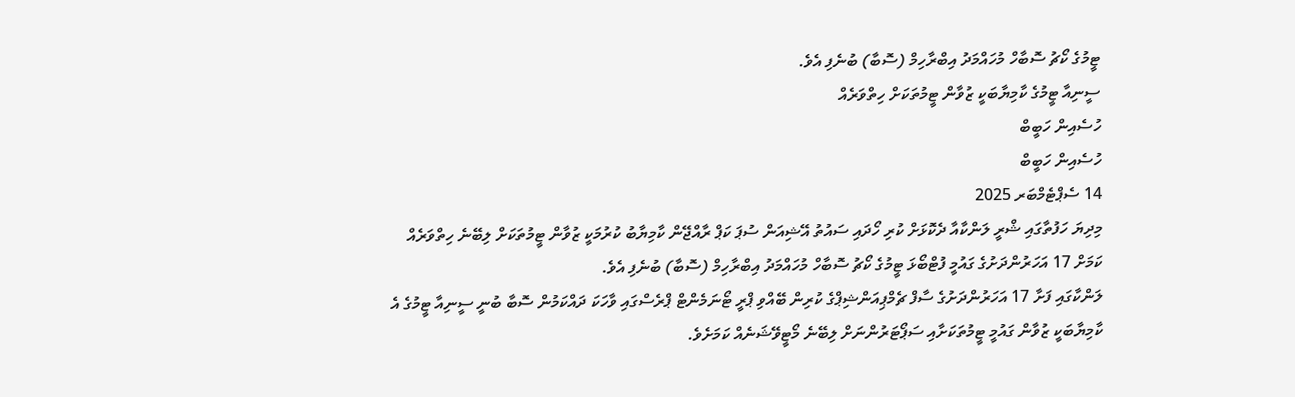ޓީމުގެ ކޯޗު ސޮބާހް މުހައްމަދު އިބްރާހިމް (ސޮބާ) ބުނެފި އެވެ.
ސީނިއާ ޓީމުގެ ކާމިޔާބަކީ ޒުވާން ޓީމުތަކަށް ހިތްވަރެއް
ހުސެއިން ހަބީބް
ހުސެއިން ހަބީބް
14 ސެޕްޓެމްބަރ 2025
މިދިޔަ ހަފުތާގައި ޝްރީ ލަންކާއާ ދެކޮޅަށް ކުރި ހޯދައި ސައުތު އޭޝިއަން ސުޕަ ކަޕް ރާއްޖޭން ކާމިޔާބު ކުރުމަކީ ޒުވާން ޓީމުތަކަށް ލިބޭނެ ހިތްވަރެއް ކަމަށް 17 އަހަރުންދަށުގެ ގައުމީ ފުޓްބޯޅަ ޓީމުގެ ކޯޗު ސޮބާހް މުހައްމަދު އިބްރާހިމް (ސޮބާ) ބުނެފި އެވެ.
ލަންކާގައި ފަށާ 17 އަހަރުންދަށުގެ ސާފް ޗެމްޕިއަންޝިޕްގެ ކުރިން ބޭއްވި ޕްރީ ޓޯނަމެންޓް ޕްރެސްގައި ވާހަކަ ދައްކަމުން ސޮބާ ބުނީ ސީނިއާ ޓީމުގެ އެ ކާމިޔާބަކީ ޒުވާން ގައުމީ ޓީމުތަކަށާއި ސަޕޯޓަރުންނަށް ލިބޭނެ މޯޓީވޭޝަނެއް ކަމަށެވެ.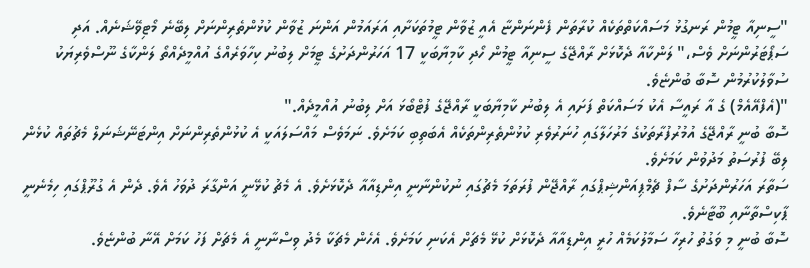"ސީނިއާ ޓީމުން ރަނގުޅު މަސައްކަތްތަކެއް ކުރާތަން ފެންނަންޏާ އެއީ ޒުވާން ޓީމުތަކަށާއި އަރައަމުން އަންނަ ޒުވާން ކުޅުންތެރިންނަށް ލިބޭނެ މޯޓިވޭޝަނެއް. އަދި ސަޕޯޓަރުންނަށް ވެސް،" ލަންކާއާ ދެކޮޅަށް ރާއްޖޭގެ ސީނިއާ ޓީމުން ހޯދި ކާމިޔާބަކީ 17 އަހަރުންދަށުގެ ޓީމަށް ލިބުނު ކިހާވަރެއްގެ އުއްމީދެއްތޯ ލަންކާގެ ނޫސްވެރިޔަކު ސުވާލުކުރުމުން ސޮބާ ބުންޏެވެ.
"(އެފްއޭއެމް) ގެ އާ ރައީސާ އެކު މަސައްކަތް ފަށައި އެ ލިބުނު ކާމިޔާބަކީ ރާއްޖޭގެ ފުޓްބޯޅަ އަށް ލިބުނު އުއްމީދެއް."
ސޮބާ ބުނީ ރާއްޖޭގެ އުމުރުފުރާތަކުގެ މަރުހަލާގައި ހުނަރުވެރި ކުޅުންތެރިންތަކެއް އެބަތިބި ކަމަށެވެ. ނަމަވެސް މައްސަލައަކީ އެ ކުޅުންތެރިންނަށް އިންޓަނޭޝަނަލް މެޗުތައް ކުޅެން ލިބޭ ފުރުސަތު މަދުވުން ކަމަށެވެ.
ސަތާރަ އަހަރުންދަށުގެ ސާފް ޗެމްޕިއަންޝިޕްގައި ރާއްޖޭން ފުރަތަމަ މެޗުގައި ނުކުންނާނީ އިންޑިއާއާ ދެކޮޅަށެވެ. އެ މެޗު ކުޅޭނީ އަންގާރަ ދުވަހު އެވެ. ދެން އެ ގުރޫޕްގައި ހިމެނެނީ ޕާކިސްތާނާއި ބޫޓާނެވެ.
ސޮބާ ބުނީ މި ވަގުތު ހުރިހާ ސަމާލުކަމެއް ހުރީ އިންޑިއާއާ ދެކޮޅަށް ކުޅޭ މެޗަށް އެކަނި ކަމަށެވެ. އެހެން މެޗަކާ މެދު ވިސްނާނީ އެ މެޗަށް ފަހު ކަމަށް އޭނާ ބުންޏެވެ.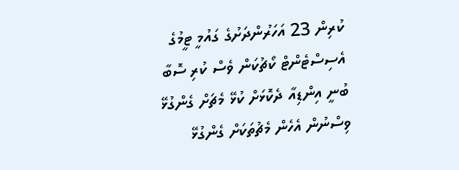ކުރިން 23 އަހަރުންދަށުގެ ގައުމީ ޓީމުގެ އެސިސްޓެންޓް ކޯޗުކަން ވެސް ކުރި ސޮބާ ބުނީ އިންޑިއާ ދެކޮޅަށް ކުޅޭ މެޗަށް ގެންގުޅޭ ވިސްނުން އެހެން މެޗުތަކަށް ގެންގުޅޭ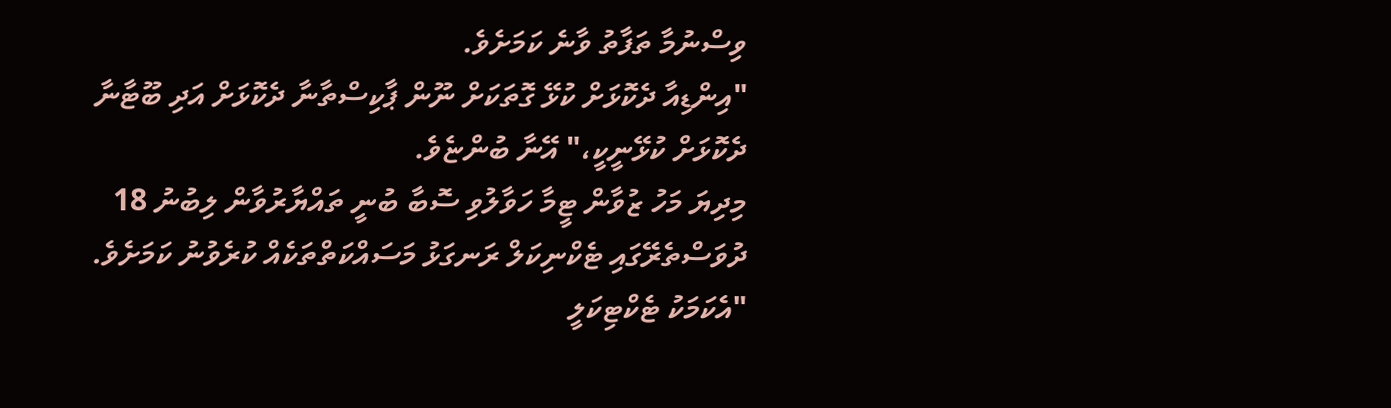ވިސްނުމާ ތަފާތު ވާނެ ކަމަށެވެ.
"އިންޑިއާ ދެކޮޅަށް ކުޅޭ ގޮތަކަށް ނޫން ޕާކިސްތާނާ ދެކޮޅަށް އަދި ބޫޓާނާ ދެކޮޅަށް ކުޅޭނީކީ،" އޭނާ ބުންޏެވެ.
މިދިޔަ މަހު ޒުވާން ޓީމާ ހަވާލުވި ސޮބާ ބުނީ ތައްޔާރުވާން ލިބުނު 18 ދުވަސްތެރޭގައި ޓެކްނިކަލް ރަނގަޅު މަސައްކަތްތަކެއް ކުރެވުނު ކަމަށެވެ.
"އެކަމަކު ޓެކްޓިކަލީ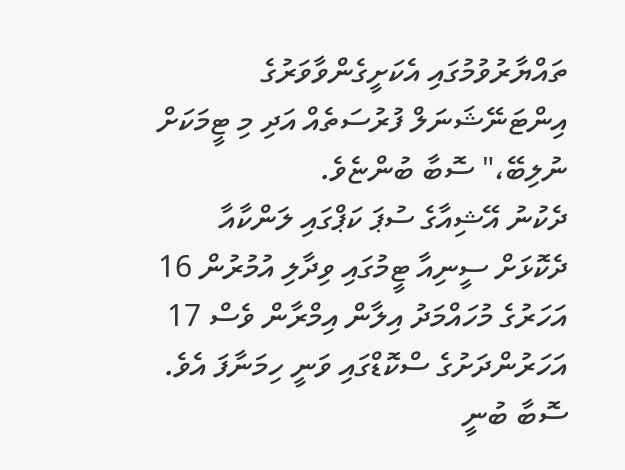ތައްޔާރުވުމުގައި އެކަށީގެންވާވަރުގެ އިންޓަނޭޝަނަލް ފުރުސަތެއް އަދި މި ޓީމަކަށް ނުލިބޭ،" ސޮބާ ބުންޏެވެ.
ދެކުނު އޭޝިއާގެ ސުޕަ ކަޕްގައި ލަންކާއާ ދެކޮޅަށް ސީނިއާ ޓީމުގައި ވިދާލި އުމުރުން 16 އަހަރުގެ މުހައްމަދު އިލާން އިމްރާން ވެސް 17 އަހަރުންދަށުގެ ސްކޮޑްގައި ވަނީ ހިމަނާފަ އެވެ.
ސޮބާ ބުނީ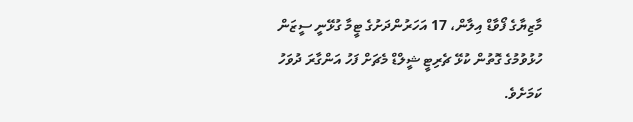މާޒިޔާގެ ފޯވާޑް އިލާން، 17 އަހަރުންދަށުގެ ޓީމާ ގުޅޭނީ ސީޒަން ހުޅުވުމުގެ ގޮތުން ކުޅޭ ޗެރިޓީ ޝީލްޑް މެޗަށް ފަހު އަންގާރަ ދުވަހު ކަމަށެވެ.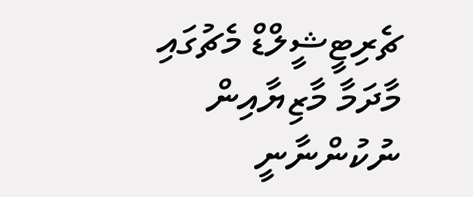ޗެރިޓީޝީލްޑް މެޗުގައި މާދަމާ މާޒިޔާއިން ނުކުންނާނީ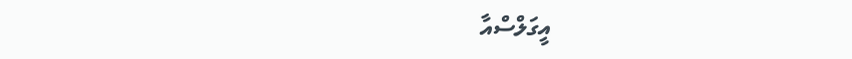އީގަލްސްއާ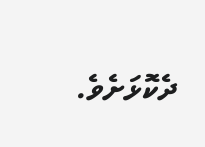ދެކޮޅަށެވެ.